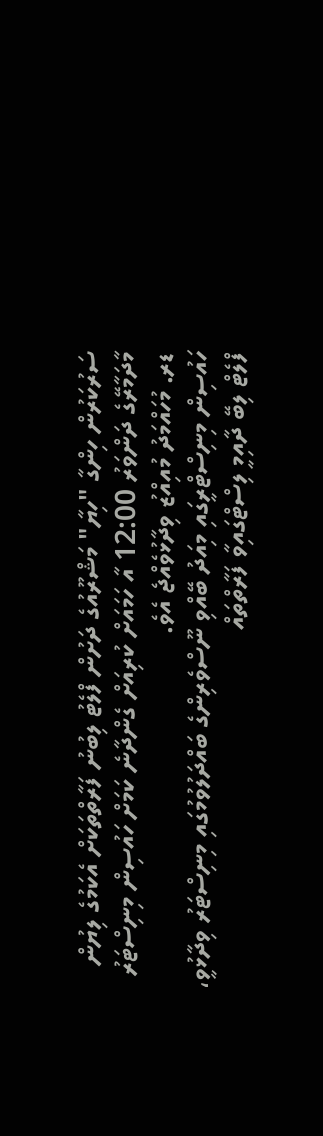ސަރުކަރުން ހިންގާ "ހިޔާ" މަޝްރޫއުގެ ދަށުން ފްލެޓު ލިބުނު ފަރާތްތަކަށް އެކަމުގެ ލިޔުން މާދަމާރޭގެ ދަންވަރު 12:00 އާ ހަމައަށް ކުރިއަށް ގެންދާނެ ކަމަށް ހައުސިން މިނިސްޓަރު ޑރ. މުހައްމަދު މުއިއްޒު ވިދާޅުވެއްޖެ އެވެ.
ހައުސިން މިނިސްޓްރީގައި މިއަދު ބޭއްވި ނޫސްވެރިންގެ ބައްދަލުވުމުގައި މިނިސްޓަރު ވިދާޅުވީ، ފްލެޓް ލިބޭ ދާއިމީ ލިސްޓްގައިވާ ފަރާތްތައް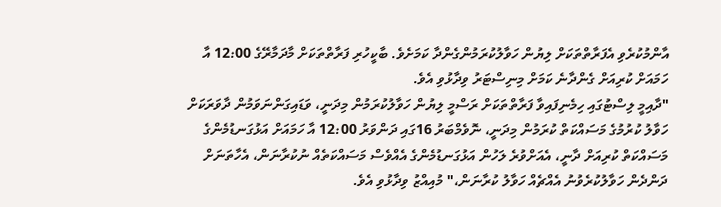އާންމުކުރެވި އެފަރާތްތަކަށް ލިޔުން ހަވާލުކުރަމުންގެންދާ ކަމަށެވެ. ބާކީހުރި ފަރާތްތަކަށް މާދަމާރޭގެ 12:00 އާ ހަމައަށް ކުރިއަށް ގެންދާނެ ކަމަށް މިނިސްޓަރު ވިދާޅުވި އެވެ.
"ދާއިމީ ލިސްޓުގައި ހިމެނިފައިވާ ފަރާތްތަކަށް ރަސްމީ ލިޔުން ހަވާލުކުރަމުން މިދަނީ، ވަޑައިގަންނަވަމުން ދާވަރަކަށް ހަވާލު ކުރުމުގެ މަސައްކަތް ކުރަމުން މިދަނީ، ނޮވެމްބަރު 16ގައި ދަންވަރު 12:00 އާ ހަމައަށް އަޅުގަނޑުމެންގެ މަސައްކަތް ކުރިއަށް ދާނީ، އެއަށްވުރެ ލަހުން އަޅުގަނޑުމެންގެ އެއްވެސް މަސައްކަތެއް ނުކުރާނަން، އެހާތަނަށް ދަންދެން ހަވާލުކުރެވުނު އެއްޗެއް ހަވާލު ކުރާނަން،" މުއިއްޒު ވިދާޅުވި އެވެ.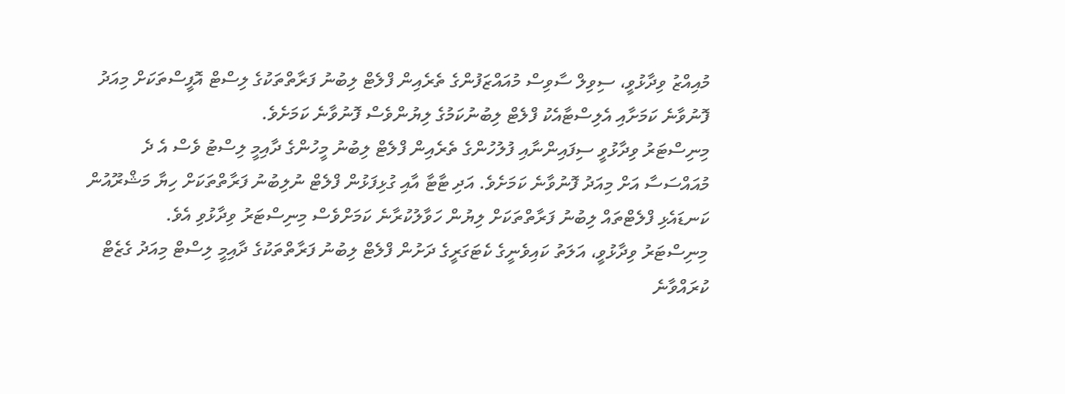މުއިއްޒު ވިދާޅުވީ، ސިވިލް ސާވިސް މުއައްޒަފުންގެ ތެރެއިން ފްލެޓް ލިބުނު ފަރާތްތަކުގެ ލިސްޓް އޮފީސްތަކަށް މިއަދު ފޮނުވާނެ ކަމަށާއި އެލިސްޓާއެކު ފްލެޓް ލިބުނުކަމުގެ ލިޔުންވެސް ފޮނުވާނެ ކަމަށެވެ.
މިނިސްޓަރު ވިދާޅުވީ ސިފައިންނާއި ފުލުހުންގެ ތެރެއިން ފްލެޓް ލިބުނު މީހުންގެ ދާއިމީ ލިސްޓު ވެސް އެ ދެ މުއައްސަސާ އަށް މިއަދު ފޮނުވާނެ ކަމަށެވެ. އަދި ޓާޓާ އާއި ގުޅިފަޅުން ފްލެޓް ނުލިބުނު ފަރާތްތަކަށް ހިޔާ މަޝްރޫއުން ކަނޑައެޅި ފްލެޓްތައް ލިބުނު ފަރާތްތަކަށް ލިޔުން ހަވާލުކުރާނެ ކަމަށްވެސް މިނިސްޓަރު ވިދާޅުވި އެވެ.
މިނިސްޓަރު ވިދާޅުވީ، އަލަތު ކައިވެނީގެ ކެޓަގަރީގެ ދަށުން ފްލެޓް ލިބުނު ފަރާތްތަކުގެ ދާއިމީ ލިސްޓް މިއަދު ގެޒެޓް ކުރައްވާނެ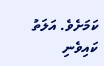ކަމަށެވެ. އަލަތު ކައިވެނި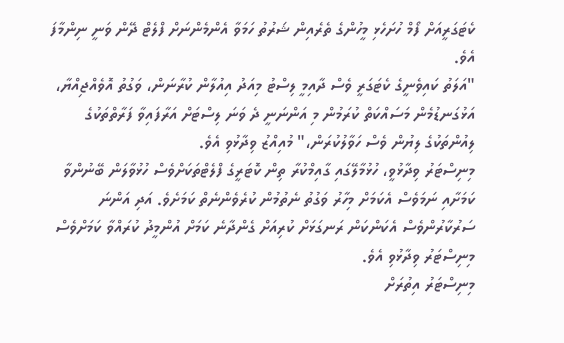ކެޓަގަރީއަށް ފޯމް ހުށަހެޅި މީހުންގެ ތެރެއިން ޝަރުތު ހަމަވާ އެންމެންނަށް ފްލެޓް ދޭން ވަނީ ނިންމާފަ އެވެ.
"އަލަތު ކައިވެނީގެ ކެޓަގަރީ ވެސް ދާއިމީ ލިސްޓު މިއަދު އިއުލާން ކުރާނަން، ވަގުތު އޮވެއްޖިއްޔާ، އަޅުގަނޑުމެން މަސައްކަތް ކުރަމުން މި އަންނަނީ ދެ ވަނަ ލިސްޓަށް އަރާފައިވާ ފަރާތްތަކުގެ ލިއުންތަކުގެ ލިޔުން ވެސް ހަވާލުކުރަން،" މުއިއްޒު ވިދާޅުވި އެވެ.
މިނިސްޓަރު ވިދާޅުވީ، ހުޅުމާލޭގައި ގާއިމްކުރާ ތިން ކޮޓަރީގެ ފްލެޓްތަކަށްވެސް ހުޅުވާލަން ބޭނުންވާ ކަމަށާއި ނަމަވެސް އެކަމަށް މިހާރު ވަގުތު ނެތުމުން ކުރެވެންނެތް ކަމަށެވެ. އަދި އަންނަ ސަރުކާރުންވެސް އެކަންކަން ރަނގަޅަށް ކުރިއަށް ގެންދާނެ ކަމަށް އުންމީދު ކުރައްވާ ކަމަށްވެސް މިނިސްޓަރު ވިދާޅުވި އެވެ.
މިނިސްޓަރު އިތުރަށް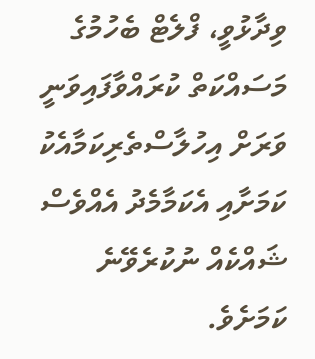ވިދާޅުވީ، ފްލެޓް ބެހުމުގެ މަސައްކަތް ކުރައްވާފައިވަނީ ވަރަށް އިހުލާސްތެރިކަމާއެކު ކަމަށާއި އެކަމާމެދު އެއްވެސް ޝައްކެއް ނުކުރެވޭނެ ކަމަށެވެ.